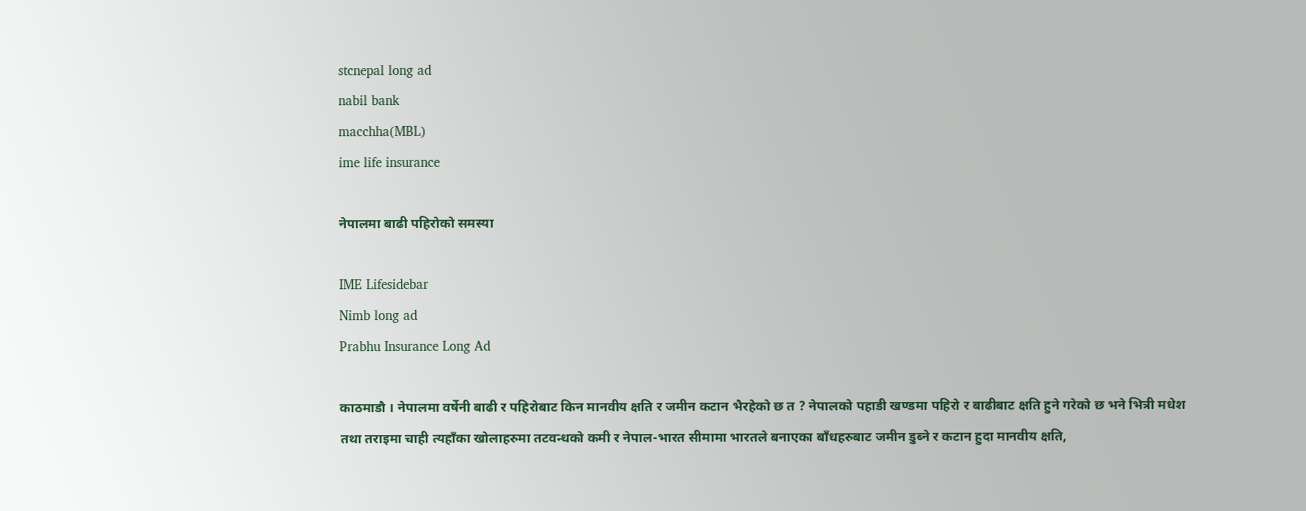stcnepal long ad
nabil bank
macchha(MBL)
ime life insurance

नेपालमा बाढी पहिरोको समस्या

IME Lifesidebar
Nimb long ad
Prabhu Insurance Long Ad

काठमाडौ । नेपालमा वर्षेनी बाढी र पहिरोबाट किन मानवीय क्षति र जमीन कटान भैरहेको छ त ? नेपालको पहाडी खण्डमा पहिरो र बाढीबाट क्षति हुने गरेको छ भने भित्री मधेश तथा तराइमा चाही त्यहाँका खोलाहरुमा तटवन्धको कमी र नेपाल-भारत सीमामा भारतले बनाएका बाँधहरुबाट जमीन डुब्ने र कटान हुदा मानवीय क्षति,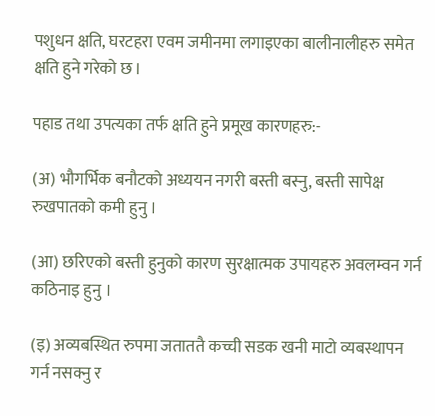पशुधन क्षति, घरटहरा एवम जमीनमा लगाइएका बालीनालीहरु समेत क्षति हुने गरेको छ।

पहाड तथा उपत्यका तर्फ क्षति हुने प्रमूख कारणहरु:-

(अ) भौगर्भिक बनौटको अध्ययन नगरी बस्ती बस्नु, बस्ती सापेक्ष रुखपातको कमी हुनु ।

(आ) छरिएको बस्ती हुनुको कारण सुरक्षात्मक उपायहरु अवलम्वन गर्न कठिनाइ हुनु ।

(इ) अव्यबस्थित रुपमा जताततै कच्ची सडक खनी माटो व्यबस्थापन गर्न नसक्नु र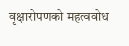वृक्षारोपणको महत्ववोध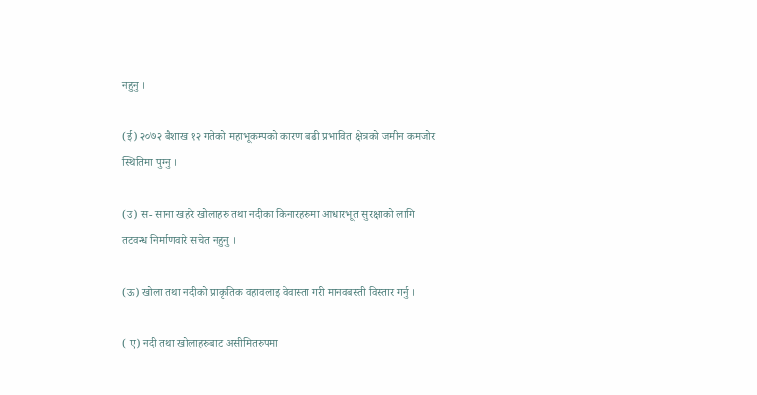नहुनु ।

(ई) २०७२ बैशाख १२ गतेको महाभूकम्पको कारण बढी प्रभावित क्षेत्रको जमीन कमजोर स्थितिमा पुग्नु ।

(उ) स- साना खहरे खोलाहरु तथा नदीका किनारहरुमा आधारभूत सुरक्षाको लागि तटवन्ध निर्माणवारे सचेत नहुनु ।

(ऊ) खोला तथा नदीको प्राकृतिक वहावलाइ वेवास्ता गरी मानवबस्ती विस्तार गर्नु ।

( ए) नदी तथा खोलाहरुबाट असीमितरुपमा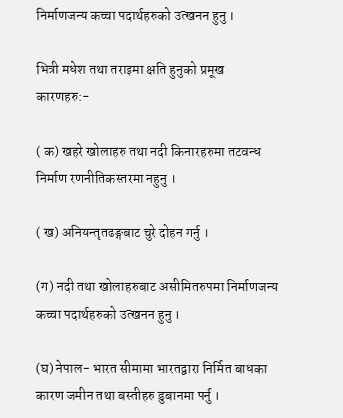निर्माणजन्य कच्चा पदार्थहरुको उत्खनन हुनु ।

भित्री मधेश तथा तराइमा क्षति हुनुको प्रमूख कारणहरु:-

( क) खहरे खोलाहरु तथा नदी किनारहरुमा तटवन्ध निर्माण रणनीतिकस्तरमा नहुनु ।

( ख) अनियन्तृतढङ्गबाट चुरे दोहन गर्नु ।

(ग) नदी तथा खोलाहरुबाट असीमितरुपमा निर्माणजन्य कच्चा पदार्थहरुको उत्खनन हुनु ।

(घ) नेपाल- भारत सीमामा भारतद्वारा निर्मित बाधका कारण जमीन तथा बस्तीहरु डुबानमा पर्नु ।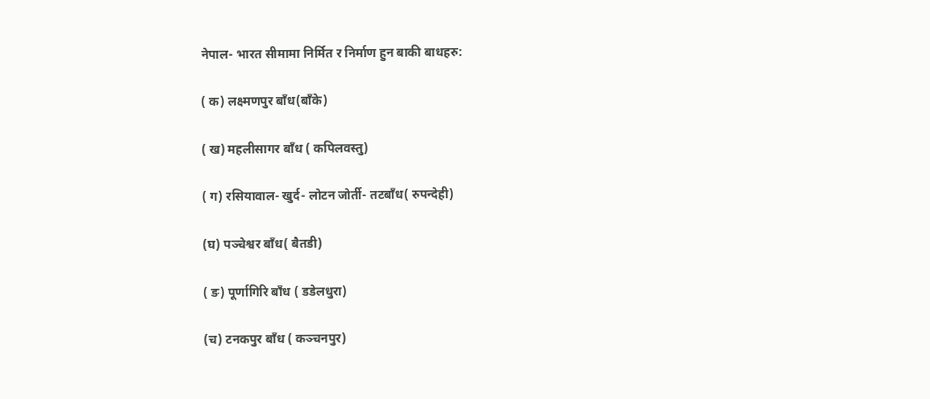नेपाल- भारत सीमामा निर्मित र निर्माण हुन बाकी बाधहरु:

( क) लक्ष्मणपुर बाँध(बाँके)

( ख) महलीसागर बाँध ( कपिलवस्तु)

( ग) रसियावाल- खुर्द- लोटन जोर्ती- तटबाँध( रुपन्देही)

(घ) पञ्चेश्वर बाँध( बैतडी)

( ङ) पूर्णागिरि बाँध ( डडेलधुरा)

(च) टनकपुर बाँध ( कञ्चनपुर)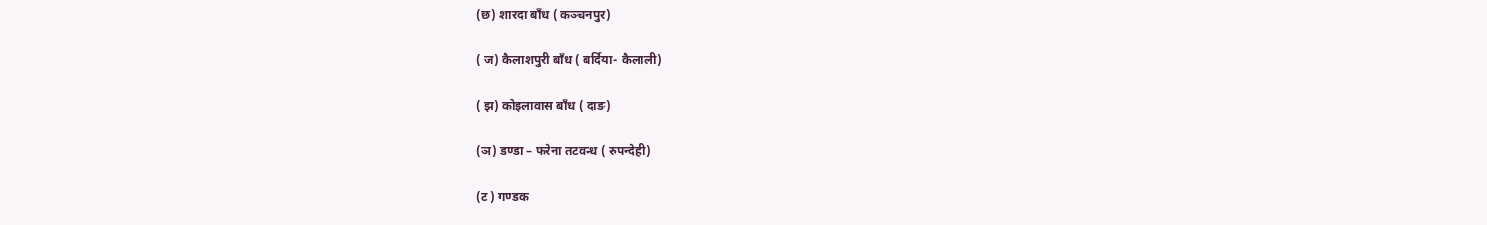(छ) शारदा बाँध ( कञ्चनपुर)

( ज) कैलाशपुरी बाँध ( बर्दिया- कैलाली)

( झ) कोइलावास बाँध ( दाङ)

(ञ) डण्डा – फरेना तटवन्ध ( रुपन्देही)

(ट ) गण्डक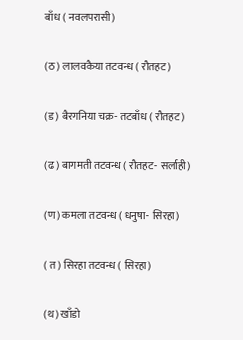बाँध ( नवलपरासी)

(ठ) लालवकैया तटवन्ध ( रौतहट)

(ड) बैरगनिया चक्र- तटबाँध ( रौतहट)

(ढ) बागमती तटवन्ध ( रौतहट- सर्लाही)

(ण) कमला तटवन्ध ( धनुषा- सिरहा)

( त) सिरहा तटवन्ध ( सिरहा)

(थ) खाँडो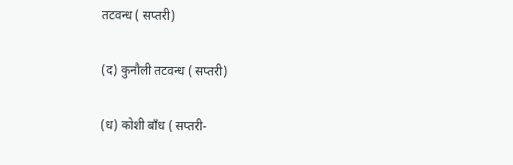तटवन्ध ( सप्तरी)

(द) कुनौली तटवन्ध ( सप्तरी)

(ध) कोशी बाँध ( सप्तरी-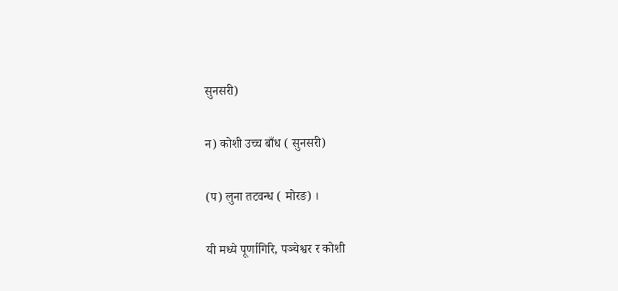सुनसरी)

न) कोशी उच्च बाँध ( सुनसरी)

(प) लुना तटवन्ध ( मोरङ) ।

यी मध्ये पूर्णागिरि, पञ्चेश्वर र कोशी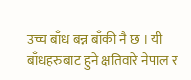उच्च बाँध बन्न बाँकी नै छ । यी बाँधहरुबाट हुने क्षतिवारे नेपाल र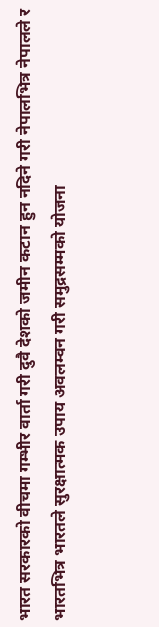भारत सरकारको वीचमा गम्भीर वार्ता गरी दुवै देशको जमीन कटान हुन नदिने गरी नेपालभित्र नेपालले र भारतभित्र भारतले सुरक्षात्मक उपाय अवलम्वन गरी समुद्रसम्मको योजना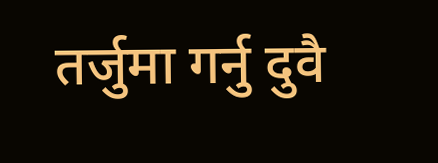तर्जुमा गर्नु दुवै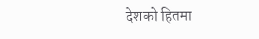देशको हितमा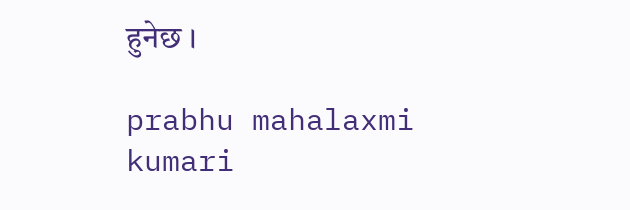हुनेछ ।

prabhu mahalaxmi
kumari